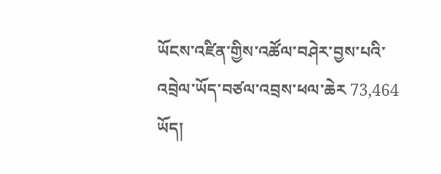ཡོངས་འཛིན་གྱིས་འཚོལ་བཤེར་བྱས་པའི་འབྲེལ་ཡོད་བཙལ་འབྲས་ཕལ་ཆེར 73,464 ཡོད།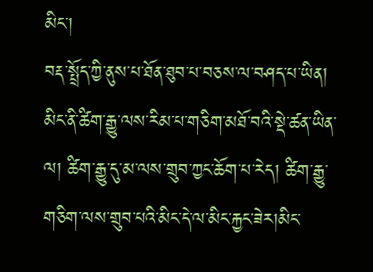མིང་།
བརྡ་སྤྲོད་ཀྱི་ནུས་པ་ཐོན་ཐུབ་པ་བཅས་ལ་བཤད་པ་ཡིན། མིང་ནི་ཚིག་རྒྱུ་ལས་རིམ་པ་གཅིག་མཐོ་བའི་སྡེ་ཚན་ཡིན་ལ། ཚིག་རྒྱུ་དུ་མ་ལས་གྲུབ་ཀྱང་ཆོག་པ་རེད། ཚིག་རྒྱུ་གཅིག་ལས་གྲུབ་པའི་མིང་དེ་ལ་མིང་རྐྱང་ཟེར།མིང་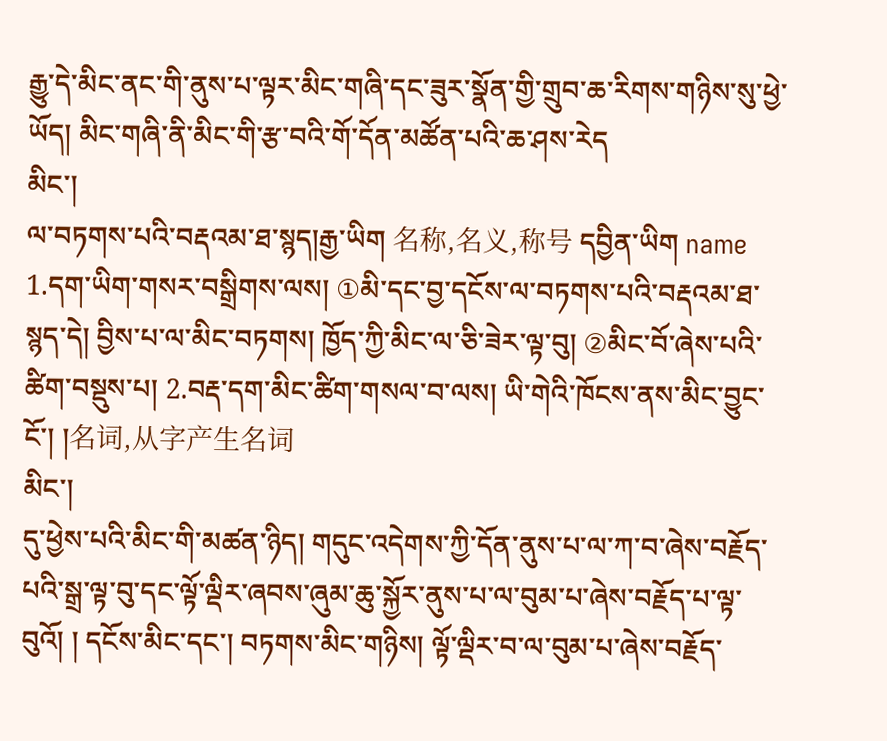རྒྱུ་དེ་མིང་ནང་གི་ནུས་པ་ལྟར་མིང་གཞི་དང་ཟུར་སྣོན་གྱི་གྲུབ་ཆ་རིགས་གཉིས་སུ་ཕྱེ་ཡོད། མིང་གཞི་ནི་མིང་གི་རྩ་བའི་གོ་དོན་མཚོན་པའི་ཆ་ཤས་རེད
མིང་།
ལ་བཏགས་པའི་བརྡའམ་ཐ་སྙད།རྒྱ་ཡིག 名称,名义,称号 དབྱིན་ཡིག name 1.དག་ཡིག་གསར་བསྒྲིགས་ལས། ①མི་དང་བྱ་དངོས་ལ་བཏགས་པའི་བརྡའམ་ཐ་སྙད་དེ། བྱིས་པ་ལ་མིང་བཏགས། ཁྱོད་ཀྱི་མིང་ལ་ཅི་ཟེར་ལྟ་བུ། ②མིང་བོ་ཞེས་པའི་ཚིག་བསྡུས་པ། 2.བརྡ་དག་མིང་ཚིག་གསལ་བ་ལས། ཡི་གེའི་ཁོངས་ནས་མིང་བྱུང་ངོ་། །名词,从字产生名词
མིང་།
དུ་ཕྱེས་པའི་མིང་གི་མཚན་ཉིད། གདུང་འདེགས་ཀྱི་དོན་ནུས་པ་ལ་ཀ་བ་ཞེས་བརྗོད་པའི་སྒྲ་ལྟ་བུ་དང་ལྟོ་ལྡིར་ཞབས་ཞུམ་ཆུ་སྐྱོར་ནུས་པ་ལ་བུམ་པ་ཞེས་བརྗོད་པ་ལྟ་བུའོ། ། དངོས་མིང་དང་། བཏགས་མིང་གཉིས། ལྟོ་ལྡིར་བ་ལ་བུམ་པ་ཞེས་བརྗོད་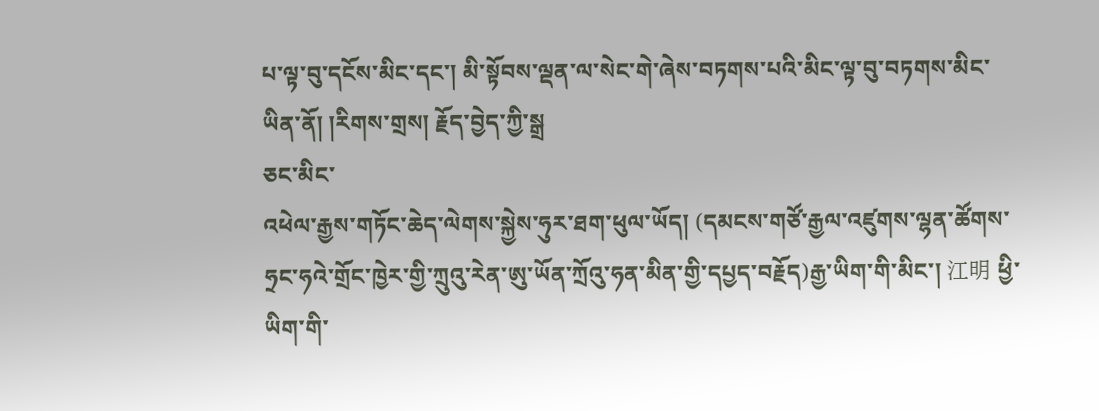པ་ལྟ་བུ་དངོས་མིང་དང་། མི་སྟོབས་ལྡན་ལ་སེང་གེ་ཞེས་བཏགས་པའི་མིང་ལྟ་བུ་བཏགས་མིང་ཡིན་ནོ། །རིགས་གྲས། རྗོད་བྱེད་ཀྱི་སྒྲ
ཅང་མིང་
འཕེལ་རྒྱས་གཏོང་ཆེད་ལེགས་སྐྱེས་ཧུར་ཐག་ཕུལ་ཡོད། (དམངས་གཙོ་རྒྱལ་འཛུགས་ལྷན་ཚོགས་ཧྲང་ཧའེ་གྲོང་ཁྱེར་གྱི་ཀྲུའུ་རེན་ཨུ་ཡོན་ཀྲོའུ་ཧན་མིན་གྱི་དཔྱད་བརྗོད)རྒྱ་ཡིག་གི་མིང་། 江明 ཕྱི་ཡིག་གི་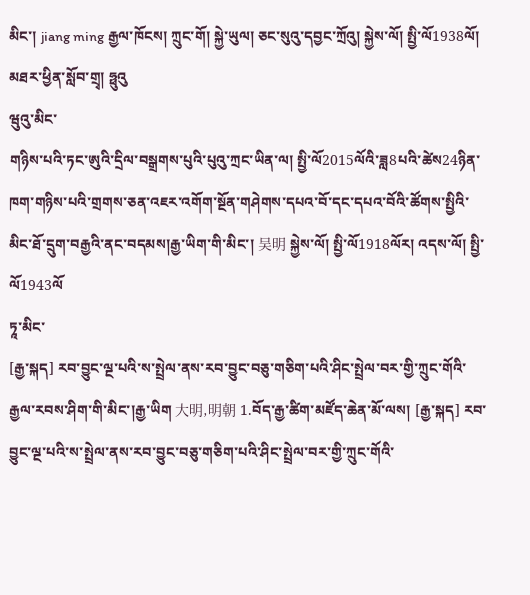མིང་། jiang ming རྒྱལ་ཁོངས། ཀྲུང་གོ། སྐྱེ་ཡུལ། ཅང་སུའུ་དབྱང་ཀྲོའུ། སྐྱེས་ལོ། སྤྱི་ལོ1938ལོ། མཐར་ཕྱིན་སློབ་གྲྭ། ཧྥུའུ
ཝུའུ་མིང་
གཉིས་པའི་ཏང་ཨུའི་དྲིལ་བསྒྲགས་པུའི་པུའུ་ཀྲང་ཡིན་ལ། སྤྱི་ལོ2015ལོའི་ཟླ8པའི་ཚེས24ཉིན་ཁག་གཉིས་པའི་གྲགས་ཅན་འཇར་འགོག་སྔོན་གཤེགས་དཔའ་བོ་དང་དཔའ་བོའི་ཚོགས་སྤྱིའི་མིང་ཐོ་དྲུག་བརྒྱའི་ནང་བདམས།རྒྱ་ཡིག་གི་མིང་། 吴明 སྐྱེས་ལོ། སྤྱི་ལོ1918ལོར། འདས་ལོ། སྤྱི་ལོ1943ལོ
ཏཱ་མིང་
[རྒྱ་སྐད] རབ་བྱུང་ལྔ་པའི་ས་སྤྲེལ་ནས་རབ་བྱུང་བཅུ་གཅིག་པའི་ཤིང་སྤྲེལ་བར་གྱི་ཀྲུང་གོའི་རྒྱལ་རབས་ཤིག་གི་མིང་།རྒྱ་ཡིག 大明,明朝 1.བོད་རྒྱ་ཚིག་མཛོད་ཆེན་མོ་ལས། [རྒྱ་སྐད] རབ་བྱུང་ལྔ་པའི་ས་སྤྲེལ་ནས་རབ་བྱུང་བཅུ་གཅིག་པའི་ཤིང་སྤྲེལ་བར་གྱི་ཀྲུང་གོའི་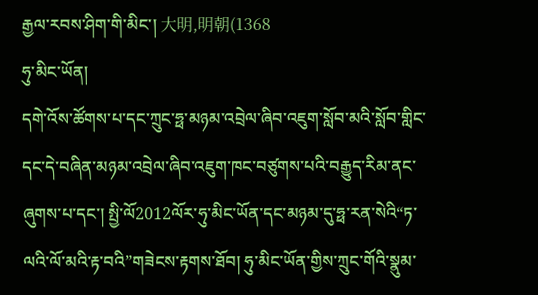རྒྱལ་རབས་ཤིག་གི་མིང་། 大明,明朝(1368
ཧུ་མིང་ཡོན།
དགེ་འོས་ཚོགས་པ་དང་ཀྲུང་ཧྥ་མཉམ་འབྲེལ་ཞིབ་འཇུག་སློབ་མའི་སློབ་གླིང་དང་དེ་བཞིན་མཉམ་འབྲེལ་ཞིབ་འཇུག་ཁང་བཙུགས་པའི་བརྒྱུད་རིམ་ནང་ཞུགས་པ་དང་། སྤྱི་ལོ2012ལོར་ཧུ་མིང་ཡོན་དང་མཉམ་དུ་ཧྥ་རན་སེའི“ཏ་ལའི་ལོ་མའི་རྟ་བའི”གཟེངས་རྟགས་ཐོབ། ཧུ་མིང་ཡོན་གྱིས་ཀྲུང་གོའི་སྣུམ་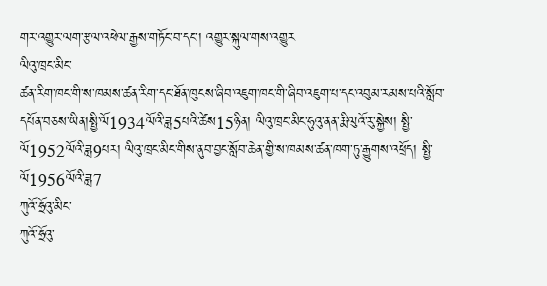གར་འགྱུར་ལག་རྩལ་འཕེལ་རྒྱས་གཏོང་བ་དང་། འགྱུར་སྐུལ་གས་འགྱུར
ལིའུ་ཁྲང་མིང་
ཚན་རིག་ཁང་གི་ས་ཁམས་ཚན་རིག་དང་ཐོན་ཁུངས་ཞིབ་འཇུག་ཁང་གི་ཞིབ་འཇུག་པ་དང་འབུམ་རམས་པའི་སློབ་དཔོན་བཅས་ཡིན།སྤྱི་ལོ1934ལོའི་ཟླ5པའི་ཚེས15ཉིན། ལིའུ་ཁྲང་མིང་ཧུའུ་ནན་རྨི་ལུའོ་རུ་སྐྱེས། སྤྱི་ལོ1952ལོའི་ཟླ9པར། ལིའུ་ཁྲང་མིང་གིས་ནུབ་བྱང་སློབ་ཆེན་གྱི་ས་ཁམས་ཚན་ཁག་ཏུ་རྒྱུགས་འཕྲོད། སྤྱི་ལོ1956ལོའི་ཟླ7
ཀུའོ་ཧྲོའུ་མིང་
ཀུའོ་ཧྲོའུ་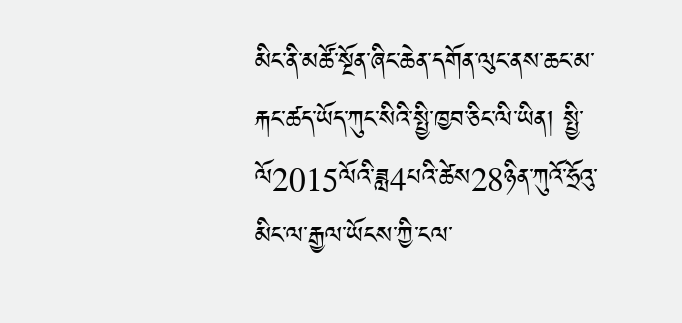མིང་ནི་མཚོ་སྔོན་ཞིང་ཆེན་དགོན་ལུང་ནས་ཆང་མ་རྐང་ཚད་ཡོད་ཀུང་སིའི་སྤྱི་ཁྱབ་ཅིང་ལི་ཡིན། སྤྱི་ལོ2015ལོའི་ཟླ4པའི་ཚེས28ཉིན་ཀུའོ་ཧྲོའུ་མིང་ལ་རྒྱལ་ཡོངས་ཀྱི་ངལ་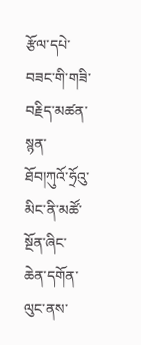རྩོལ་དཔེ་བཟང་གི་གཟི་བརྗིད་མཚན་སྙན་ཐོབ།ཀུའོ་ཧྲོའུ་མིང་ནི་མཚོ་སྔོན་ཞིང་ཆེན་དགོན་ལུང་ནས་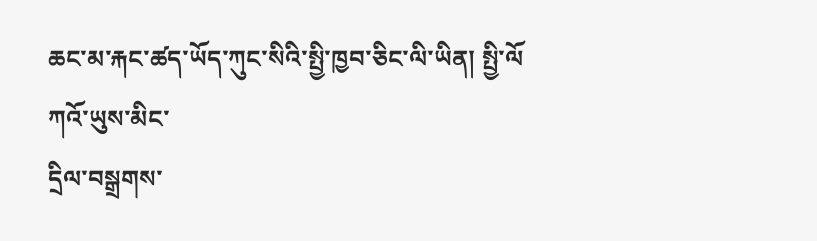ཆང་མ་རྐང་ཚད་ཡོད་ཀུང་སིའི་སྤྱི་ཁྱབ་ཅིང་ལི་ཡིན། སྤྱི་ལོ
ཀའོ་ཡུས་མིང་
དྲིལ་བསྒྲགས་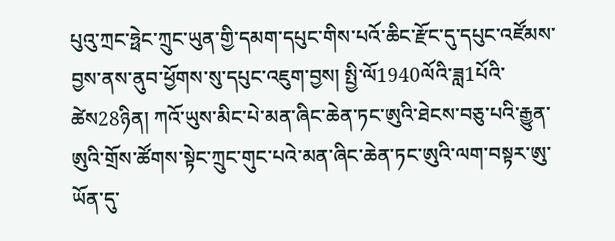པུའུ་ཀྲང་ཧྥེང་ཀྲུང་ཡུན་གྱི་དམག་དཔུང་གིས་པའོ་ཆིང་རྫོང་དུ་དཔུང་འཛོམས་བྱས་ནས་ནུབ་ཕྱོགས་སུ་དཔུང་འཇུག་བྱས། སྤྱི་ལོ1940ལོའི་ཟླ1པོའི་ཚེས28ཉིན། ཀའོ་ཡུས་མིང་པེ་མན་ཞིང་ཆེན་ཏང་ཨུའི་ཐེངས་བཅུ་པའི་རྒྱུན་ཨུའི་གྲོས་ཚོགས་སྟེང་ཀྲུང་གུང་པའེ་མན་ཞིང་ཆེན་ཏང་ཨུའི་ལག་བསྟར་ཨུ་ཡོན་དུ་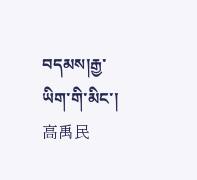བདམས།རྒྱ་ཡིག་གི་མིང་། 高禹民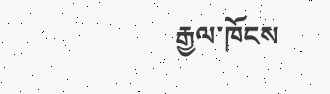རྒྱལ་ཁོངས